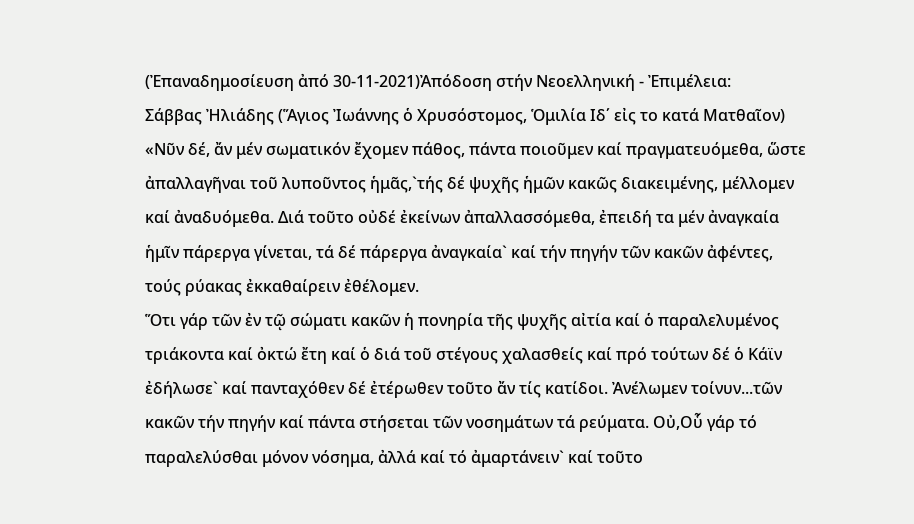(Ἐπαναδημοσίευση ἀπό 30-11-2021)Ἀπόδοση στήν Νεοελληνική - Ἐπιμέλεια:
Σάββας Ἠλιάδης (Ἅγιος Ἰωάννης ὁ Χρυσόστομος, Ὁμιλία Ιδ΄ εἰς το κατά Ματθαῖον)
«Νῦν δέ, ἄν μέν σωματικόν ἔχομεν πάθος, πάντα ποιοῦμεν καί πραγματευόμεθα, ὥστε ἀπαλλαγῆναι τοῦ λυποῦντος ἡμᾶς,`τής δέ ψυχῆς ἡμῶν κακῶς διακειμένης, μέλλομεν καί ἀναδυόμεθα. Διά τοῦτο οὐδέ ἐκείνων ἀπαλλασσόμεθα, ἐπειδή τα μέν ἀναγκαία ἡμῖν πάρεργα γίνεται, τά δέ πάρεργα ἀναγκαία` καί τήν πηγήν τῶν κακῶν ἀφέντες, τούς ρύακας ἐκκαθαίρειν ἐθέλομεν.
Ὅτι γάρ τῶν ἐν τῷ σώματι κακῶν ἡ πονηρία τῆς ψυχῆς αἰτία καί ὁ παραλελυμένος τριάκοντα καί ὀκτώ ἔτη καί ὁ διά τοῦ στέγους χαλασθείς καί πρό τούτων δέ ὁ Κάϊν ἐδήλωσε` καί πανταχόθεν δέ ἐτέρωθεν τοῦτο ἄν τίς κατίδοι. Ἀνέλωμεν τοίνυν...τῶν κακῶν τήν πηγήν καί πάντα στήσεται τῶν νοσημάτων τά ρεύματα. Οὐ,Οὗ γάρ τό παραλελύσθαι μόνον νόσημα, ἀλλά καί τό ἀμαρτάνειν` καί τοῦτο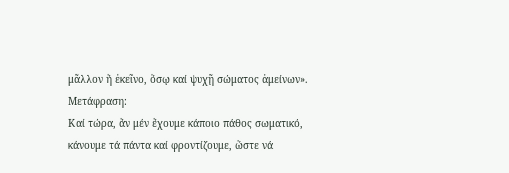μᾶλλον ἤ ἐκεῖνο, ὅσῳ καί ψυχῇ σώματος ἀμείνων».
Μετάφραση:
Καί τώρα, ἄν μέν ἔχουμε κάποιο πάθος σωματικό, κάνουμε τά πάντα καί φροντίζουμε, ὥστε νά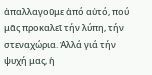ἀπαλλαγοῦμε ἀπό αὐτό, πού μᾶς προκαλεῖ τήν λύπη, τήν στεναχώρια. Ἀλλά γιά τήν ψυχή μας, ἡ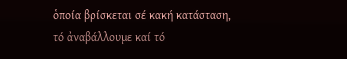ὁποία βρίσκεται σέ κακή κατάσταση, τό ἀναβάλλουμε καί τό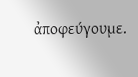ἀποφεύγουμε.